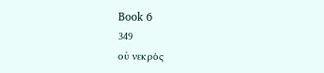Book 6
349
οὐ νεκρὸς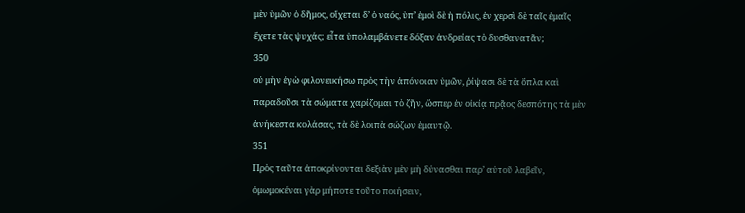μὲν ὑμῶν ὁ δῆμος, οἴχεται δʼ ὁ ναός, ὑπʼ ἐμοὶ δὲ ἡ πόλις, ἐν χερσὶ δὲ ταῖς ἐμαῖς ἔχετε τὰς ψυχάς; εἶτα ὑπολαμβάνετε δόξαν ἀνδρείας τὸ δυσθανατᾶν;
350
οὐ μὴν ἐγὼ φιλονεικήσω πρὸς τὴν ἀπόνοιαν ὑμῶν, ῥίψασι δὲ τὰ ὅπλα καὶ παραδοῦσι τὰ σώματα χαρίζομαι τὸ ζῆν, ὥσπερ ἐν οἰκίᾳ πρᾷος δεσπότης τὰ μὲν ἀνήκεστα κολάσας, τὰ δὲ λοιπὰ σώζων ἐμαυτῷ.
351
Πρὸς ταῦτα ἀποκρίνονται δεξιὰν μὲν μὴ δύνασθαι παρʼ αὐτοῦ λαβεῖν, ὀμωμοκέναι γὰρ μήποτε τοῦτο ποιήσειν,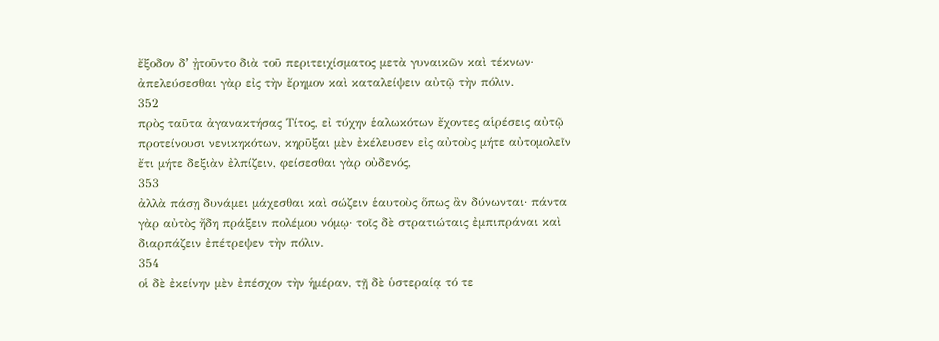ἔξοδον δʼ ᾐτοῦντο διὰ τοῦ περιτειχίσματος μετὰ γυναικῶν καὶ τέκνων· ἀπελεύσεσθαι γὰρ εἰς τὴν ἔρημον καὶ καταλείψειν αὐτῷ τὴν πόλιν.
352
πρὸς ταῦτα ἀγανακτήσας Τίτος, εἰ τύχην ἑαλωκότων ἔχοντες αἱρέσεις αὐτῷ προτείνουσι νενικηκότων, κηρῦξαι μὲν ἐκέλευσεν εἰς αὐτοὺς μήτε αὐτομολεῖν ἔτι μήτε δεξιὰν ἐλπίζειν, φείσεσθαι γὰρ οὐδενός,
353
ἀλλὰ πάσῃ δυνάμει μάχεσθαι καὶ σώζειν ἑαυτοὺς ὅπως ἂν δύνωνται· πάντα γὰρ αὐτὸς ἤδη πράξειν πολέμου νόμῳ· τοῖς δὲ στρατιώταις ἐμπιπράναι καὶ διαρπάζειν ἐπέτρεψεν τὴν πόλιν.
354
οἱ δὲ ἐκείνην μὲν ἐπέσχον τὴν ἡμέραν, τῇ δὲ ὑστεραίᾳ τό τε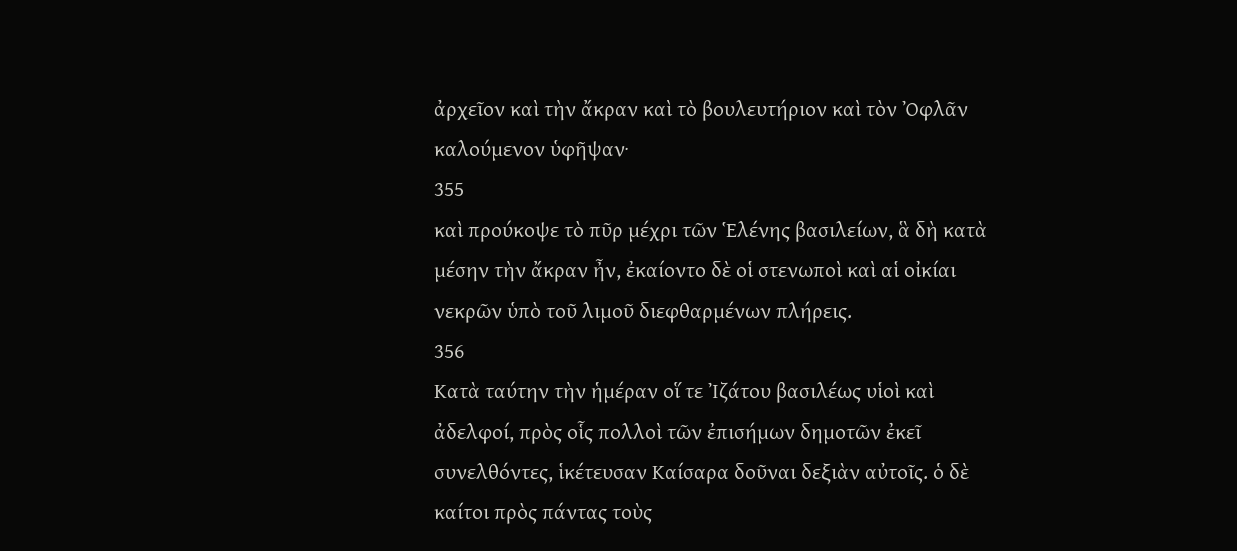ἀρχεῖον καὶ τὴν ἄκραν καὶ τὸ βουλευτήριον καὶ τὸν Ὀφλᾶν καλούμενον ὑφῆψαν·
355
καὶ προύκοψε τὸ πῦρ μέχρι τῶν Ἑλένης βασιλείων, ἃ δὴ κατὰ μέσην τὴν ἄκραν ἦν, ἐκαίοντο δὲ οἱ στενωποὶ καὶ αἱ οἰκίαι νεκρῶν ὑπὸ τοῦ λιμοῦ διεφθαρμένων πλήρεις.
356
Κατὰ ταύτην τὴν ἡμέραν οἵ τε Ἰζάτου βασιλέως υἱοὶ καὶ ἀδελφοί, πρὸς οἷς πολλοὶ τῶν ἐπισήμων δημοτῶν ἐκεῖ συνελθόντες, ἱκέτευσαν Καίσαρα δοῦναι δεξιὰν αὐτοῖς. ὁ δὲ καίτοι πρὸς πάντας τοὺς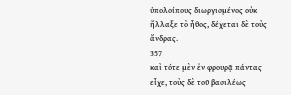ὑπολοίπους διωργισμένος οὐκ ἤλλαξε τὸ ἦθος, δέχεται δὲ τοὺς ἄνδρας.
357
καὶ τότε μὲν ἐν φρουρᾷ πάντας εἶχε, τοὺς δὲ τοῦ βασιλέως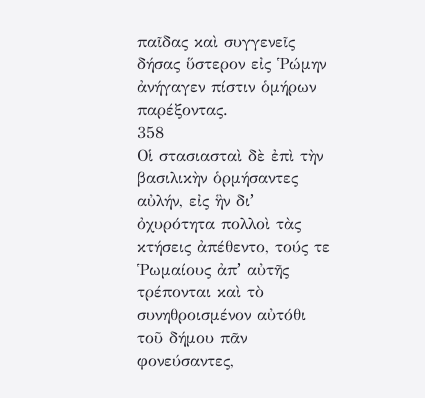παῖδας καὶ συγγενεῖς δήσας ὕστερον εἰς Ῥώμην ἀνήγαγεν πίστιν ὁμήρων παρέξοντας.
358
Οἱ στασιασταὶ δὲ ἐπὶ τὴν βασιλικὴν ὁρμήσαντες αὐλήν, εἰς ἣν διʼ ὀχυρότητα πολλοὶ τὰς κτήσεις ἀπέθεντο, τούς τε Ῥωμαίους ἀπʼ αὐτῆς τρέπονται καὶ τὸ συνηθροισμένον αὐτόθι τοῦ δήμου πᾶν φονεύσαντες,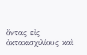ὄντας εἰς ὀκτακισχιλίους καὶ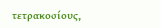τετρακοσίους,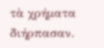τὰ χρήματα διήρπασαν.